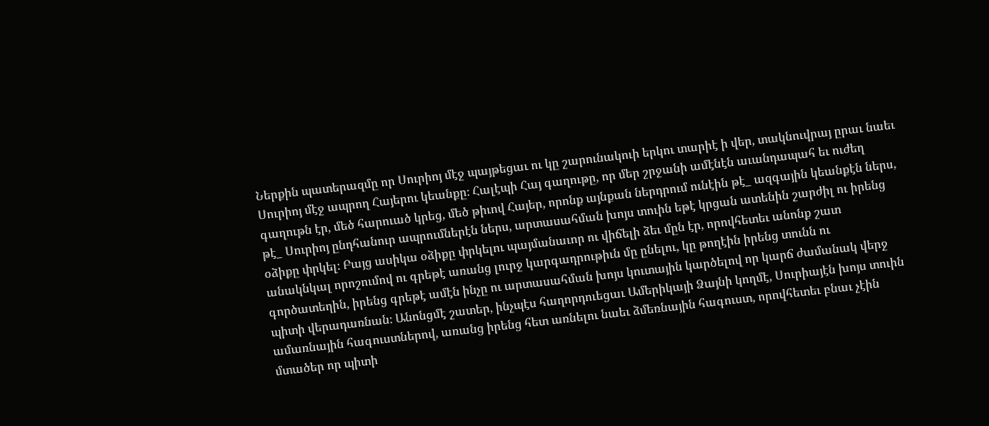Ներքին պատերազմը որ Սուրիոյ մէջ պայթեցաւ ու կը շարունակուի երկու տարիէ ի վեր, տակնուվրայ ըրաւ նաեւ Սուրիոյ մէջ ապրող Հայերու կեանքը։ Հալէպի Հայ գաղութը, որ մեր շրջանի ամէնէն աւանդապահ եւ ուժեղ գաղութն էր, մեծ հարուած կրեց, մեծ թիւով Հայեր, որոնք այնքան ներդրում ունէին թէ_ ազգային կեանքէն ներս, թէ_ Սուրիոյ ընդհանուր ապրումներէն ներս, արտասահման խոյս տուին եթէ կրցան ատենին շարժիլ ու իրենց օձիքը փրկել։ Բայց ասիկա օձիքը փրկելու պայմանաւոր ու վիճելի ձեւ մըն էր, որովհետեւ անոնք շատ անակնկալ որոշումով ու գրեթէ առանց լուրջ կարգադրութիւն մը ընելու, կը թողէին իրենց տունն ու գործատեղին, իրենց գրեթէ ամէն ինչը ու արտասահման խոյս կուտային կարծելով որ կարճ ժամանակ վերջ պիտի վերադառնան։ Անոնցմէ շատեր, ինչպէս հաղորդուեցաւ Ամերիկայի Ձայնի կողմէ, Սուրիայէն խոյս տուին ամառնային հագուստներով, առանց իրենց հետ առնելու նաեւ ձմեռնային հագուստ, որովհետեւ բնաւ չէին մտածեր որ պիտի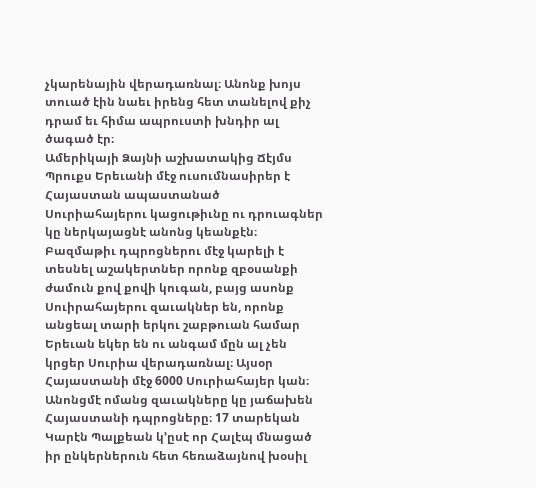չկարենային վերադառնալ։ Անոնք խոյս տուած էին նաեւ իրենց հետ տանելով քիչ դրամ եւ հիմա ապրուստի խնդիր ալ ծագած էր։
Ամերիկայի Ձայնի աշխատակից Ճէյմս Պրուքս Երեւանի մէջ ուսումնասիրեր է Հայաստան ապաստանած Սուրիահայերու կացութիւնը ու դրուագներ կը ներկայացնէ անոնց կեանքէն։ Բազմաթիւ դպրոցներու մէջ կարելի է տեսնել աշակերտներ որոնք զբօսանքի ժամուն քով քովի կուգան, բայց ասոնք Սուիրահայերու զաւակներ են, որոնք անցեալ տարի երկու շաբթուան համար Երեւան եկեր են ու անգամ մըն ալ չեն կրցեր Սուրիա վերադառնալ։ Այսօր Հայաստանի մէջ 6000 Սուրիահայեր կան։ Անոնցմէ ոմանց զաւակները կը յաճախեն Հայաստանի դպրոցները։ 17 տարեկան Կարէն Պալքեան կ՚ըսէ որ Հալէպ մնացած իր ընկերներուն հետ հեռաձայնով խօսիլ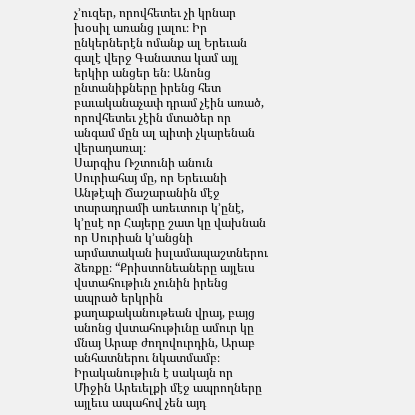չ՚ուզեր, որովհետեւ չի կրնար խօսիլ առանց լալու։ Իր ընկերներէն ոմանք ալ Երեւան գալէ վերջ Գանատա կամ այլ երկիր անցեր են։ Անոնց ընտանիքները իրենց հետ բաւականաչափ դրամ չէին առած, որովհետեւ չէին մտածեր որ անգամ մըն ալ պիտի չկարենան վերադառալ։
Սարգիս Ռշտունի անուն Սուրիահայ մը, որ Երեւանի Անթէպի Ճաշարանին մէջ տարադրամի առեւտուր կ՚ընէ, կ՚ըսէ որ Հայերը շատ կը վախնան որ Սուրիան կ՚անցնի արմատական իսլամապաշտներու ձեռքը։ “Քրիստոնեաները այլեւս վստահութիւն չունին իրենց ապրած երկրին քաղաքականութեան վրայ, բայց անոնց վստահութիւնը ամուր կը մնայ Արաբ ժողովուրդին, Արաբ անհատներու նկատմամբ։ Իրականութիւն է սակայն որ Միջին Արեւելքի մէջ ապրողները այլեւս ապահով չեն այդ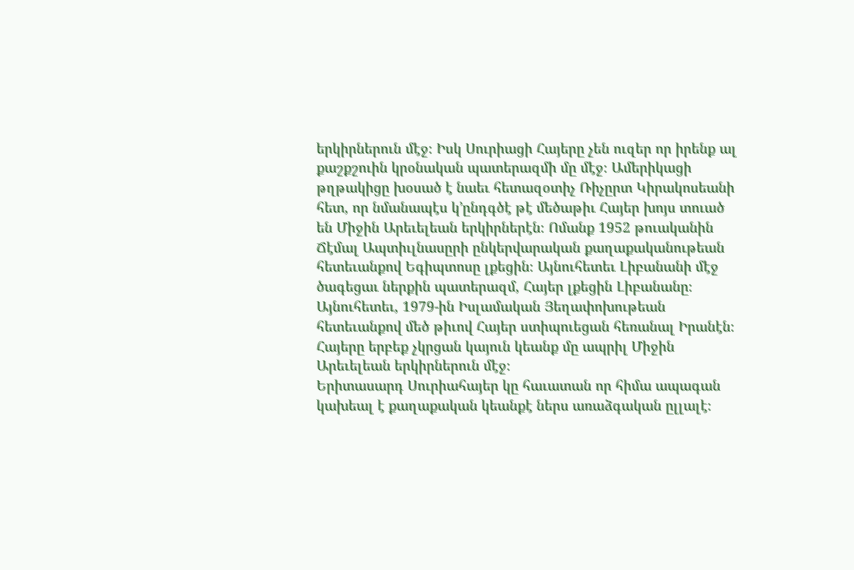երկիրներուն մէջ։ Իսկ Սուրիացի Հայերը չեն ուզեր որ իրենք ալ քաշքշուին կրօնական պատերազմի մը մէջ։ Ամերիկացի թղթակիցը խօսած է նաեւ հետազօտիչ Ռիչըրտ Կիրակոսեանի հետ, որ նմանապէս կ՚ընդգծէ թէ մեծաթիւ Հայեր խոյս տուած են Միջին Արեւելեան երկիրներէն։ Ոմանք 1952 թուականին Ճէմալ Ապտիւլնասըրի ընկերվարական քաղաքականութեան հետեւանքով Եգիպտոսը լքեցին։ Այնուհետեւ Լիբանանի մէջ ծագեցաւ ներքին պատերազմ, Հայեր լքեցին Լիբանանը։ Այնուհետեւ, 1979-ին Իսլամական Յեղափոխութեան հետեւանքով մեծ թիւով Հայեր ստիպուեցան հեռանալ Իրանէն։ Հայերը երբեք չկրցան կայուն կեանք մը ապրիլ Միջին Արեւելեան երկիրներուն մէջ։
Երիտասարդ Սուրիահայեր կը հաւատան որ հիմա ապագան կախեալ է քաղաքական կեանքէ ներս առաձգական ըլլալէ։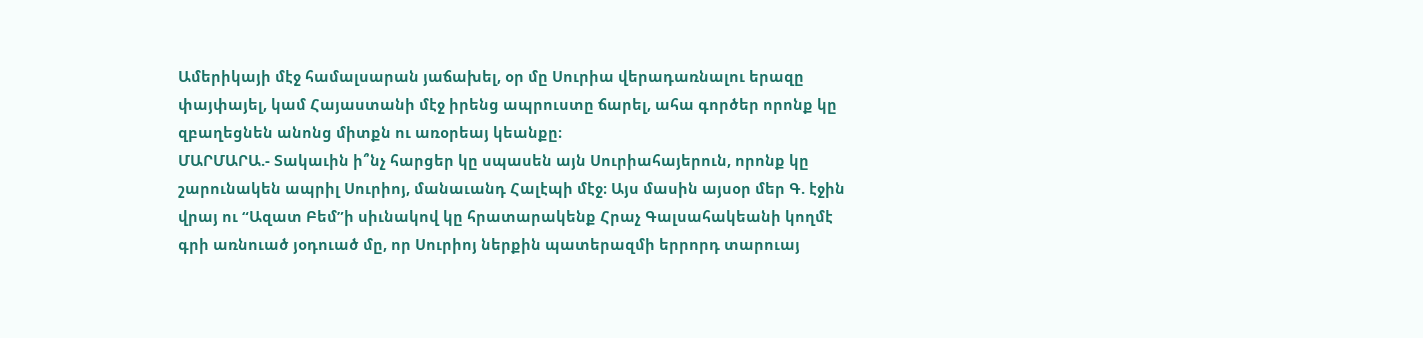Ամերիկայի մէջ համալսարան յաճախել, օր մը Սուրիա վերադառնալու երազը փայփայել, կամ Հայաստանի մէջ իրենց ապրուստը ճարել, ահա գործեր որոնք կը զբաղեցնեն անոնց միտքն ու առօրեայ կեանքը։
ՄԱՐՄԱՐԱ.- Տակաւին ի՞նչ հարցեր կը սպասեն այն Սուրիահայերուն, որոնք կը շարունակեն ապրիլ Սուրիոյ, մանաւանդ Հալէպի մէջ։ Այս մասին այսօր մեր Գ. էջին վրայ ու “Ազատ Բեմ”ի սիւնակով կը հրատարակենք Հրաչ Գալսահակեանի կողմէ գրի առնուած յօդուած մը, որ Սուրիոյ ներքին պատերազմի երրորդ տարուայ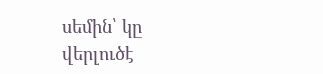սեմին՝ կը վերլուծէ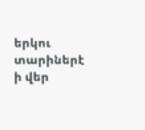երկու տարիներէ ի վեր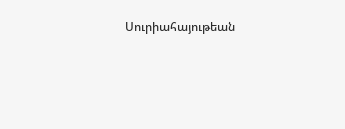Սուրիահայութեան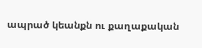ապրած կեանքն ու քաղաքական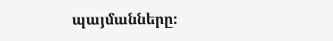պայմանները։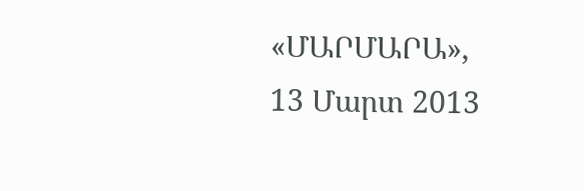«ՄԱՐՄԱՐԱ», 13 Մարտ 2013